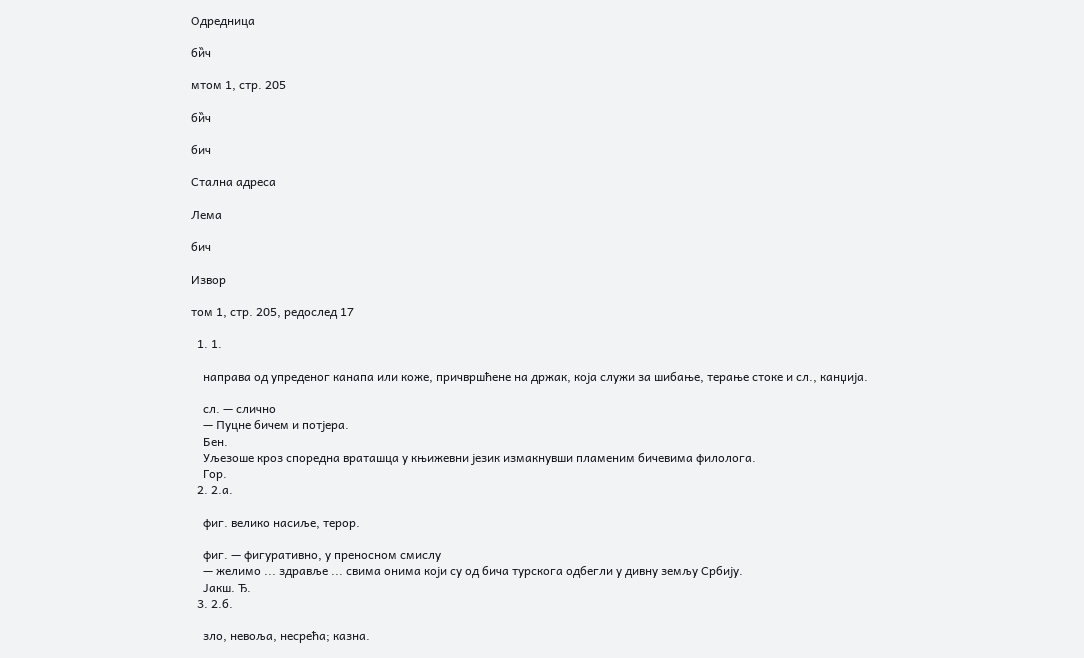Одредница

би̏ч

мтом 1, стр. 205

би̏ч

бич

Стална адреса

Лема

бич

Извор

том 1, стр. 205, редослед 17

  1. 1.

    направа од упреденог канапа или коже, причвршћене на држак, која служи за шибање, терање стоке и сл., канџија.

    сл. — слично
    — Пуцне бичем и потјера.
    Бен.
    Уљезоше кроз споредна враташца у књижевни језик измакнувши пламеним бичевима филолога.
    Гор.
  2. 2.а.

    фиг. велико насиље, терор.

    фиг. — фигуративно, у преносном смислу
    — желимо ... здравље ... свима онима који су од бича турскога одбегли у дивну земљу Србију.
    Јакш. Ђ.
  3. 2.б.

    зло, невоља, несрећа; казна.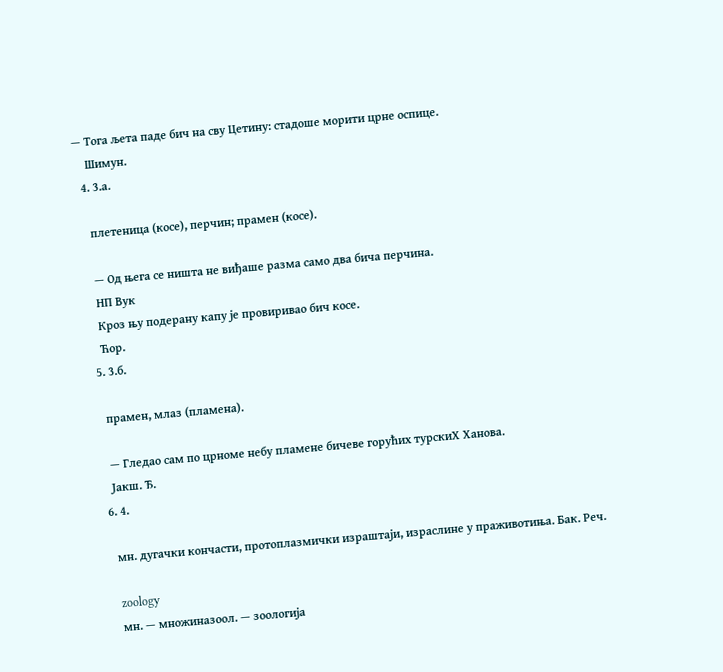— Тога љета паде бич на сву Цетину: стадоше морити црне оспице.
    Шимун.
  4. 3.а.

    плетеница (косе), перчин; прамен (косе).

    — Од њега се ништа не виђаше разма само два бича перчина.
    НП Вук
    Кроз њу подерану капу је провиривао бич косе.
    Ћор.
  5. 3.б.

    прамен, млаз (пламена).

    — Гледао сам по црноме небу пламене бичеве горућих турскиХ Ханова.
    Јакш. Ђ.
  6. 4.

    мн. дугачки кончасти, протоплазмички израштаји, израслине у праживотиња. Бак. Реч.

    zoology
    мн. — множиназоол. — зоологија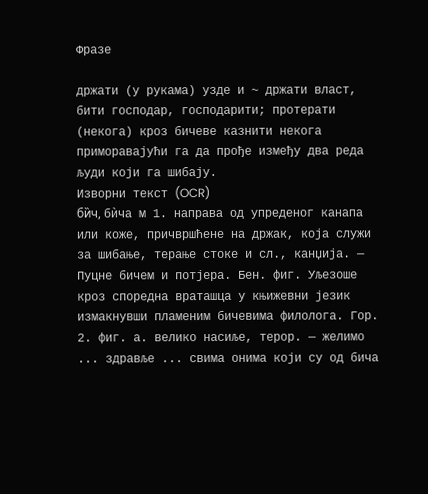Фразе

држати (у рукама) узде и ~ држати власт, бити господар, господарити; протерати (некога) кроз бичеве казнити некога приморавајући га да прође између два реда људи који га шибају.
Изворни текст (OCR)
би̏ч, бѝча м 1. направа од упреденог канапа или коже, причвршћене на држак, која служи за шибање, терање стоке и сл., канџија. — Пуцне бичем и потјера. Бен. фиг. Уљезоше кроз споредна враташца у књижевни језик измакнувши пламеним бичевима филолога. Гор. 2. фиг. а. велико насиље, терор. — желимо ... здравље ... свима онима који су од бича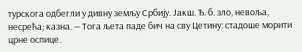турскога одбегли у дивну земљу Србију. Јакш. Ђ. б. зло, невоља, несрећа; казна. — Тога љета паде бич на сву Цетину: стадоше морити црне оспице.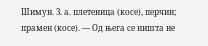Шимун. 3. а. плетеница (косе), перчин; прамен (косе). — Од њега се ништа не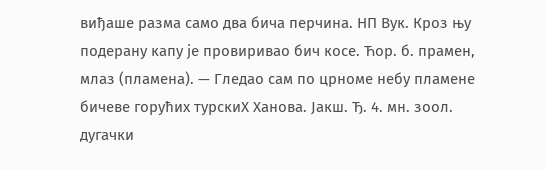виђаше разма само два бича перчина. НП Вук. Кроз њу подерану капу је провиривао бич косе. Ћор. б. прамен, млаз (пламена). — Гледао сам по црноме небу пламене бичеве горућих турскиХ Ханова. Јакш. Ђ. 4. мн. зоол. дугачки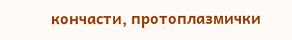кончасти, протоплазмички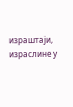израштаји, израслине у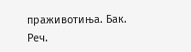праживотиња. Бак. Реч.